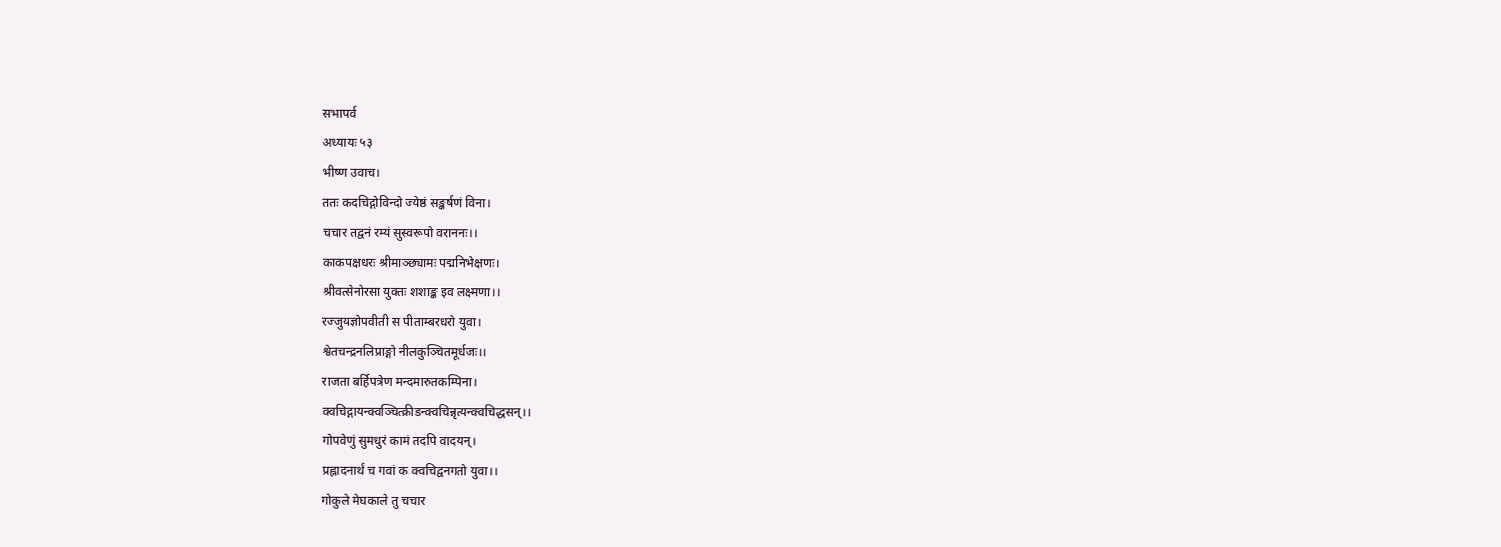सभापर्व
अध्यायः ५३
भीष्ण उवाच।
ततः कदचिद्गोविन्दो ज्येष्ठं सङ्कर्षणं विना।
चचार तद्वनं रम्यं सुस्वरूपो वराननः।।
काकपक्षधरः श्रीमाञ्छ्यामः पद्मनिभेक्षणः।
श्रीवत्सेनोरसा युक्तः शशाङ्क इव लक्ष्मणा।।
रज्जुयज्ञोपवीती स पीताम्बरधरो युवा।
श्वेतचन्द्रनलिप्राङ्गो नीलकुञ्चितमूर्धजः।।
राजता बर्हिपत्रेण मन्दमारुतकम्पिना।
क्वचिद्गायन्क्वञ्चित्क्रीडन्क्वचिन्नृत्यन्क्वचिद्धसन्।।
गोपवेणुं सुमधुरं कामं तदपि वादयन्।
प्रह्लादनार्थं च गवां क क्वचिद्वनगतो युवा।।
गोकुले मेघकाले तु चचार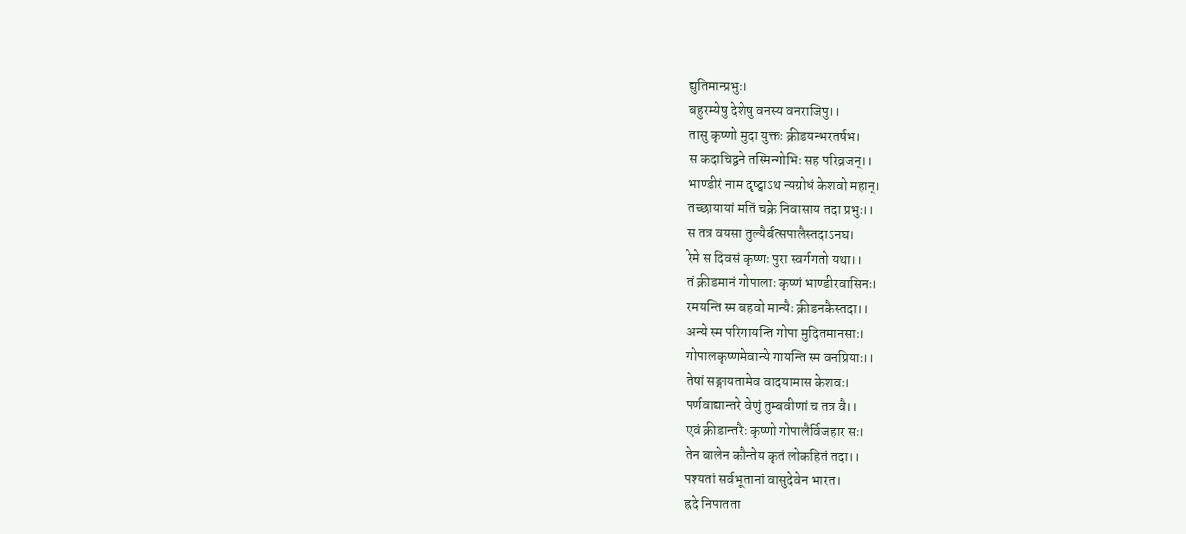द्युतिमान्प्रभुः।
बहुरम्येषु देशेषु वनस्य वनराजिपु।।
तासु कृष्णो मुदा युक्तः क्रीडयन्भरतर्षभ।
स कदाचिद्वने तस्मिन्गोभिः सह परिव्रजन्।।
भाण्डीरं नाम दृष्ट्वाऽथ न्यग्रोधं केशवो महान्।
तच्छायायां मतिं चक्रे निवासाय तदा प्रभुः।।
स तत्र वयसा तुल्यैर्बत्सपालैस्तदाऽनघ।
रेमे स दिवसं कृष्णः पुरा स्वर्गगतो यथा।।
तं क्रीडमानं गोपालाः कृष्णं भाण्डीरवासिनः।
रमयन्ति स्म बहवो मान्यैः क्रीडनकैस्तदा।।
अन्ये स्म परिगायन्ति गोपा मुदितमानसाः।
गोपालकृष्णमेवान्ये गायन्ति स्म वनप्रियाः।।
तेषां सङ्गायतामेव वादयामास केशवः।
पर्णवाद्यान्तरे वेणुं तुम्बवीणां च तत्र वै।।
एवं क्रीडान्तरैः कृष्णो गोपालैर्विजहार सः।
तेन बालेन कौन्तेय कृतं लोकहितं तदा।।
पश्यतां सर्वभूतानां वासुदेवेन भारत।
ह्रदे निपातता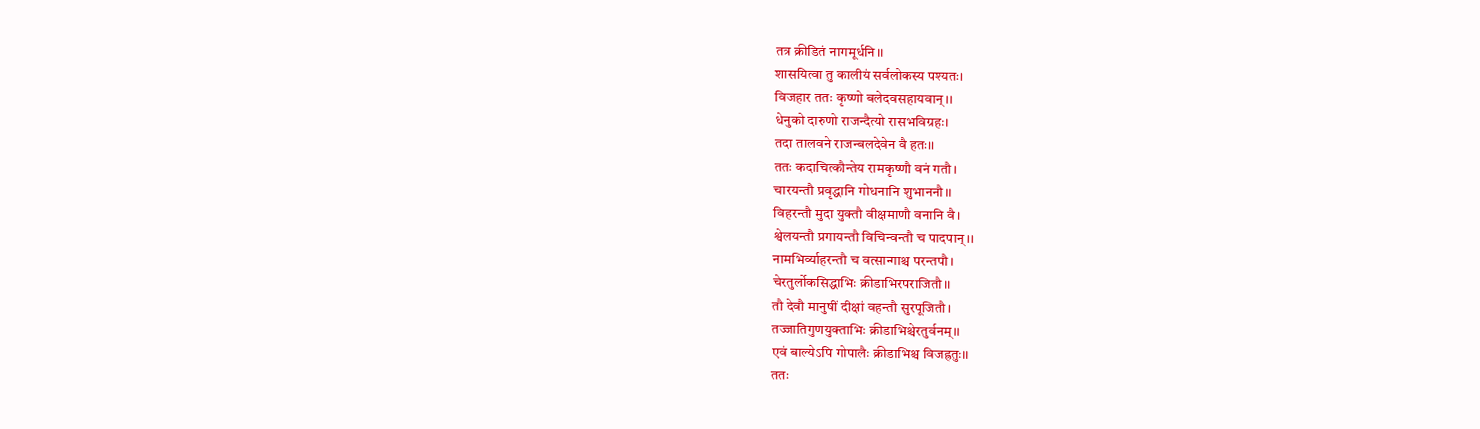तत्र क्रीडितं नागमूर्धनि।।
शासयित्वा तु कालीयं सर्वलोकस्य पश्यतः।
विजहार ततः कृष्णो बलेदवसहायवान्।।
धेनुको दारुणो राजन्दैत्यो रासभविग्रहः।
तदा तालवने राजन्बलदेवेन वै हतः।।
ततः कदाचित्कौन्तेय रामकृष्णौ वनं गतौ।
चारयन्तौ प्रवृद्धानि गोधनानि शुभाननौ।।
विहरन्तौ मुदा युक्तौ वीक्षमाणौ वनानि वै।
श्वेलयन्तौ प्रगायन्तौ विचिन्वन्तौ च पादपान्।।
नामभिर्व्याहरन्तौ च वत्सान्गाश्च परन्तपौ।
चेरतुर्लोकसिद्धाभिः क्रीडाभिरपराजितौ।।
तौ देवौ मानुषीं दीक्षां वहन्तौ सुरपूजितौ।
तज्जातिगुणयुक्ताभिः क्रीडाभिश्चेरतुर्वनम्।।
एवं बाल्येऽपि गोपालैः क्रीडाभिश्च विजह्रतुः।।
ततः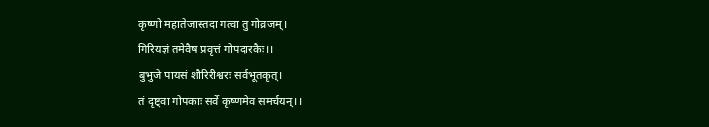कृष्णो महातेजास्तदा गत्वा तु गोव्रजम्।
गिरियज्ञं तमेवैष प्रवृत्तं गोपदारकैः।।
बुभुजे पायसं शौरिरीश्वरः सर्वभूतकृत्।
तं दृष्ट्वा गोपकाः सर्वे कृष्णमेव समर्चयन्।।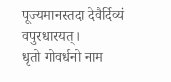पूज्यमानस्तदा देवैर्दिव्यं वपुरधारयत्।
धृतो गोवर्धनो नाम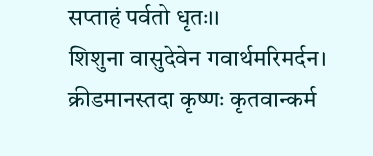सप्ताहं पर्वतो धृतः।।
शिशुना वासुदेवेन गवार्थमरिमर्दन।
क्रीडमानस्तदा कृष्णः कृतवान्कर्म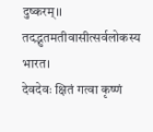दुष्करम्।।
तदद्भुतमतीवासीत्सर्वलोकस्य भारत।
देवदेवः क्षितं गत्वा कृष्णं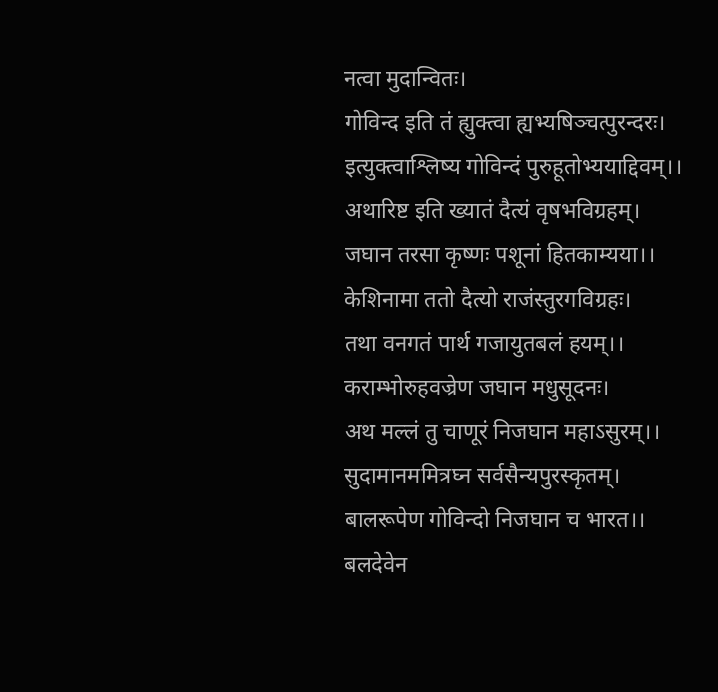नत्वा मुदान्वितः।
गोविन्द इति तं ह्युक्त्वा ह्यभ्यषिञ्चत्पुरन्दरः।
इत्युक्त्वाश्लिष्य गोविन्दं पुरुहूतोभ्ययाद्दिवम्।।
अथारिष्ट इति ख्यातं दैत्यं वृषभविग्रहम्।
जघान तरसा कृष्णः पशूनां हितकाम्यया।।
केशिनामा ततो दैत्यो राजंस्तुरगविग्रहः।
तथा वनगतं पार्थ गजायुतबलं हयम्।।
कराम्भोरुहवज्रेण जघान मधुसूदनः।
अथ मल्लं तु चाणूरं निजघान महाऽसुरम्।।
सुदामानममित्रघ्न सर्वसैन्यपुरस्कृतम्।
बालरूपेण गोविन्दो निजघान च भारत।।
बलदेवेन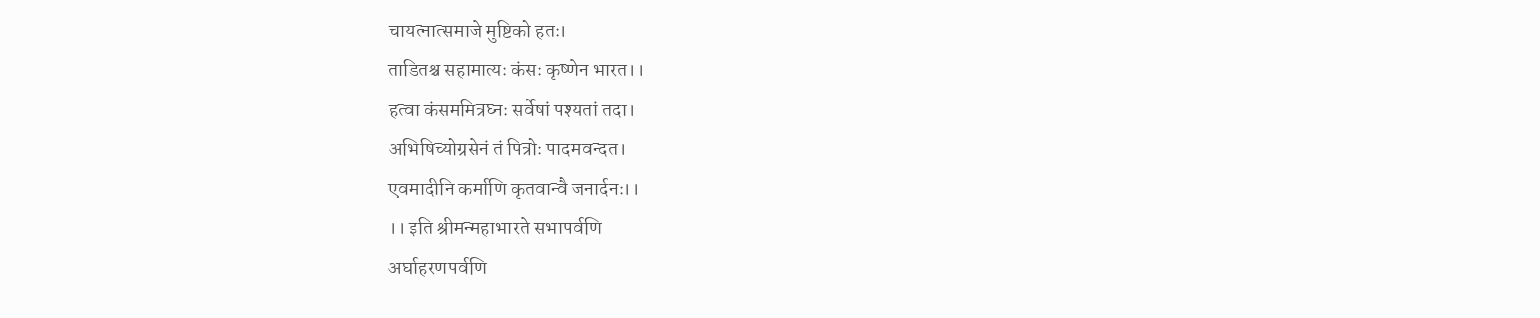चायत्नात्समाजे मुष्टिको हतः।
ताडितश्च सहामात्यः कंसः कृष्णेन भारत।।
हत्वा कंसममित्रघ्नः सर्वेषां पश्यतां तदा।
अभिषिच्योग्रसेनं तं पित्रोः पादमवन्दत।
एवमादीनि कर्माणि कृतवान्वै जनार्दनः।।
।। इति श्रीमन्महाभारते सभापर्वणि
अर्घाहरणपर्वणि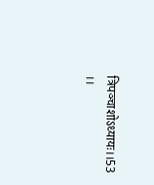त्रिपञ्चाशोऽध्यायः।।53 ।।